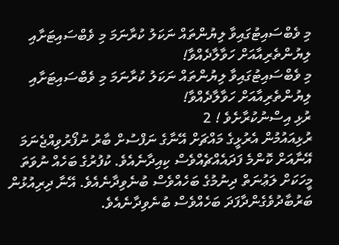މި ވެބްސައިޓުގައިވާ ލިޔުންތައް ނަކަލު ކުރާނަމަ މި ވެބްސައިޓަށާއި ލިޔުންތެރިއާއަށް ހަވާލާދެއްވާ!
މި ވެބްސައިޓުގައިވާ ލިޔުންތައް ނަކަލު ކުރާނަމަ މި ވެބްސައިޓަށާއި ލިޔުންތެރިއާއަށް ހަވާލާދެއްވާ!
ރުޅި އިސްނުކުރާށެވެ ! 2
ރުޅިއައުމުން އެރުޅީގެ މައްޗަށް އޭނާގެ ނަފްސުށް ބާރު ނުފޯރުވިއްޖެނަމަ އޭނާއަށް ކޮންމެ ފަދައެއްޗެއްވެސް ކިއިދާނެއެވެ. ކުފުރުގެ ބަހެއް ނުވަތަ މީހަކަށް ލަޢުނަތް ދިނުމުގެ ބަހެއްވެސް ބުނެވިދާނެއެވެ. އޭނާ ދިރިއުޅުން ބަރުބާދުވެގެންދާފަދަ ބަހެއްވެސް ބުނެވިދާނެއެވެ.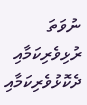ނުވަތަ ރުޅިވެރިކަމާއި ދެކޮޅުވެރިކަމާއި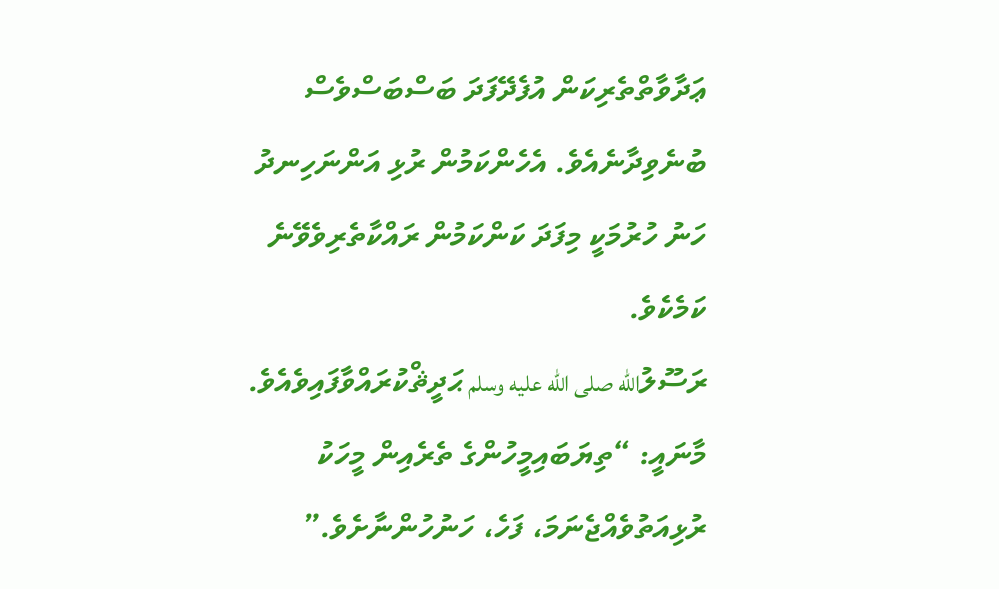ޢަދާވާތްތެރިކަން އުފެދޭފަދަ ބަސްބަސްވެސް ބުނެވިދާނެއެވެ. އެހެންކަމުން ރުޅި އަންނަހިނދު ހަނު ހުރުމަކީ މިފަދަ ކަންކަމުން ރައްކާތެރިވެވޭނެ ކަމެކެވެ.
ރަސޫލުالله صلى الله عليه وسلم ޙަދީޘްކުރައްވާފައިވެއެވެ.
މާނައީ: “ތިޔަބައިމީހުންގެ ތެރެއިން މީހަކު ރުޅިއަތުވެއްޖެނަމަ، ފަހެ، ހަނުހުންނާށެވެ.”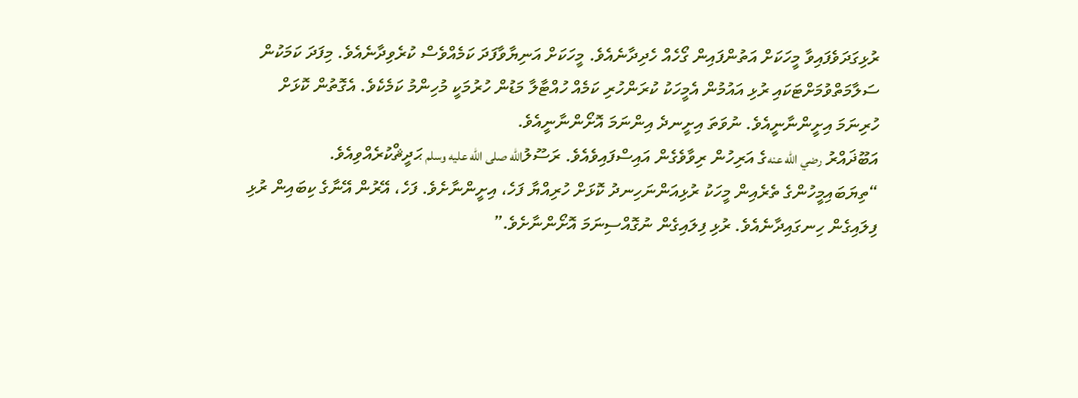ރުޅިގަދަވެފައިވާ މީހަކަށް އަތުންފައިން ގޯހެއް ހެދިދާނެއެވެ. މީހަކަށް އަނިޔާވާފަދަ ކަމެއްވެސް ކުރެވިދާނެއެވެ. މިފަދަ ކަމަކުން ސަލާމަތްވުމަށްޓަކައި ރުޅި އައުމުން އެމީހަކު ކުރަންހުރި ކަމެއް ހުއްޓާލާ މަޑުން ހުރުމަކީ މުހިންމު ކަމެކެވެ. އެގޮތުން ކޮޅަށް ހުރިނަމަ އިށީންނާނީއެވެ. ނުވަތަ އިށީނދެ އިންނަމަ އޮށޯންނާނީއެވެ.
އަބޫޛައްރު رضي الله عنهގެ އަރިހުން ރިވާވެގެން އައިސްފައިވެއެވެ. ރަސޫލުالله صلى الله عليه وسلم ޙަދީޘްކުރެއްވިއެވެ. “ތިޔަބައިމީހުންގެ ތެރެއިން މީހަކު ރުޅިއަންނަހިނދު ކޮޅަށް ހުރިއްޔާ ފަހެ، އިށީންނާށެވެ. ފަހެ، އޭރުން އޭނާގެ ކިބައިން ރުޅި ފިލައިގެން ހިނގައިދާނެއެވެ. ރުޅި ފިލައިގެން ނުގޮއްސިނަމަ އޮށޯންނާށެވެ.”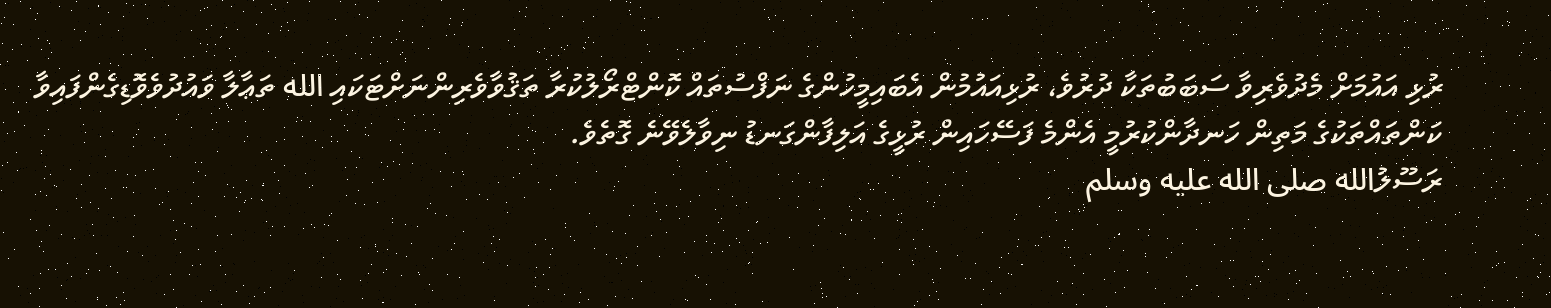ރުޅި އައުމަށް މެދުވެރިވާ ސަބަބުތަކާ ދުރުވެ، ރުޅިއައުމުން އެބައިމީހުންގެ ނަފްސުތައް ކޮންޓްރޯލުކުރާ ތަޤުވާވެރިންނަށްޓަކައި الله ތަޢާލާ ވައުދުވެވޮޑިގެންފައިވާ ކަންތައްތަކުގެ މަތިން ހަނދާންކުރުމީ އެންމެ ފަސޭހައިން ރުޅީގެ އަލިފާންގަނޑު ނިވާލެވޭނެ ގޮތެވެ.
ރަސޫލުالله صلى الله عليه وسلم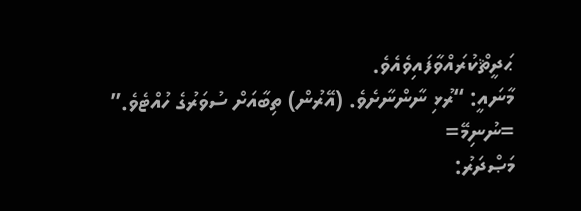ޙަދީޘްކުރައްވާފައިވެއެވެ.
މާނައީ: “ރުޅި ނާންނާށެވެ. (އޭރުން) ތިބާއަށް ސުވަރުގެ ހުއްޓެވެ.”
=ނުނިމޭ=
މަޞްދަރު: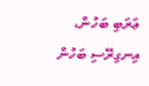ޢަރަބި ބަހުން، އިނގިރޭސި ބަހުން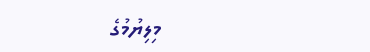މިލިޔުމުގެ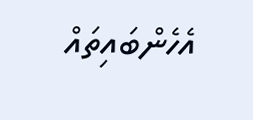އެހެންބައިތައް